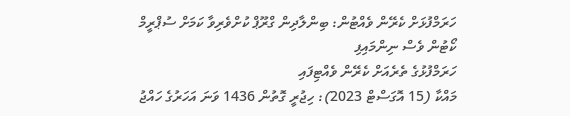ހަރަމްފުޅަށް ކެރޭން ވެއްޓުން: ބިންލާދިން ގްރޫޕް ކުށްވެރިވާ ކަމަށް ސުޕްރީމް ކޯޓުން ވެސް ނިންމައިފި
ހަރަމްފުޅުގެ ތެރެއަށް ކެރޭން ވެއްޓިފައި
މައްކާ (15 އޮގަސްޓް 2023): ހިޖުރީ ގޮތުން 1436 ވަނަ އަހަރުގެ ހައްޖު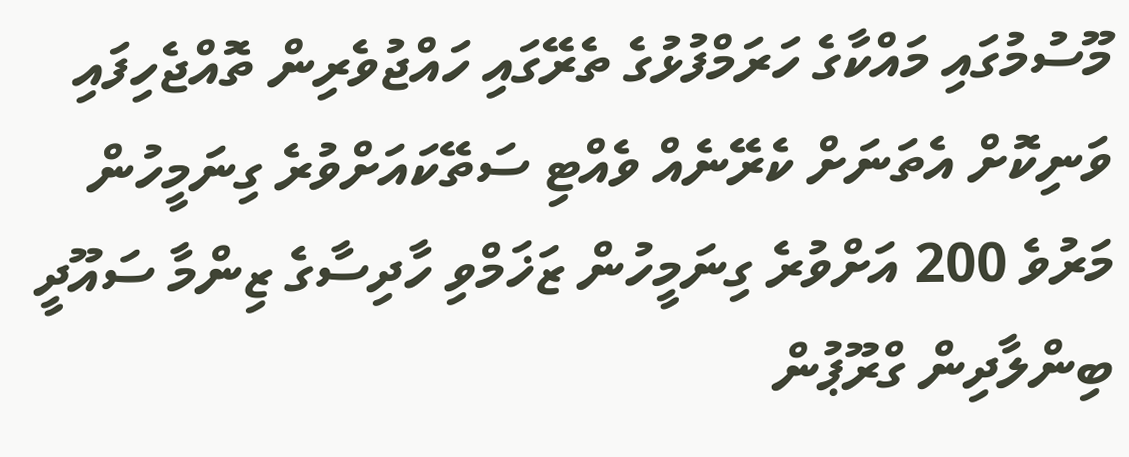މޫސުމުގައި މައްކާގެ ހަރަމްފުޅުގެ ތެރޭގައި ހައްޖުވެރިން ތޮއްޖެހިފައި ވަނިކޮށް އެތަނަށް ކެރޭނެއް ވެއްޓި ސަތޭކައަށްވުރެ ގިނަމީހުން މަރުވެ 200 އަށްވުރެ ގިނަމީހުން ޒަޚަމްވި ހާދިސާގެ ޒިންމާ ސައޫދީ ބިންލާދިން ގްރޫޕުން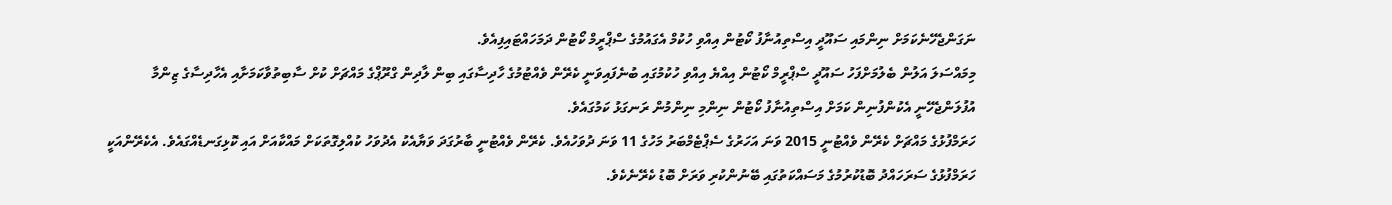ނަގަންޖެހޭނެކަމަށް ނިންމައި ސައޫދީ އިސްތިއުނާފު ކޯޓުން އިއްވި ހުކުމް އެގައުމުގެ ސްޕްރީމް ކޯޓުން ދަމަހައްޓައިފިއެވެ.
މިމައްސަލަ އަލުން ބެލުމަށްފަހު ސައޫދީ ސްޕްރީމް ކޯޓުން އިއްޔެ އިއްވި ހުކުމުގައި ބުނެފައިވަނީ ކެރޭން ވެއްޓުމުގެ ހާދިސާގައި ބިން ލާދިން ގްރޫޕްގެ މައްޗަށް ކުށް ސާބިތުވާކަމަށާއި އެހާދިސާގެ ޒިންމާ އުފުލަންޖެހޭނީ އެކުންފުނިން ކަމަށް އިސްތިއުނާފު ކޯޓުން ނިންމި ނިންމުން ރަނގަޅު ކަމުގައެވެ.
ހަރަމްފުޅުގެ މައްޗަށް ކެރޭން ވެއްޓުނީ 2015 ވަނަ އަހަރުގެ ސެޕްޓެމްބަރު މަހުގެ 11 ވަނަ ދުވަހުއެވެ. ކެރޭން ވެއްޓުނީ ބާރުގަދަ ވަޔާއެކު އެދުވަހު ކުއްލިގޮތަކަށް މައްކާއަށް އައި ކޮޅިގަނޑެއްގައެވެ. އެކެރޭންއަކީ ހަރަމްފުޅުގެ ސަރަހައްދު ބޮޑުކުރުމުގެ މަސައްކަތުގައި ބޭނުންކުރި ވަރަށް ބޮޑު ކެރޭނެކެވެ.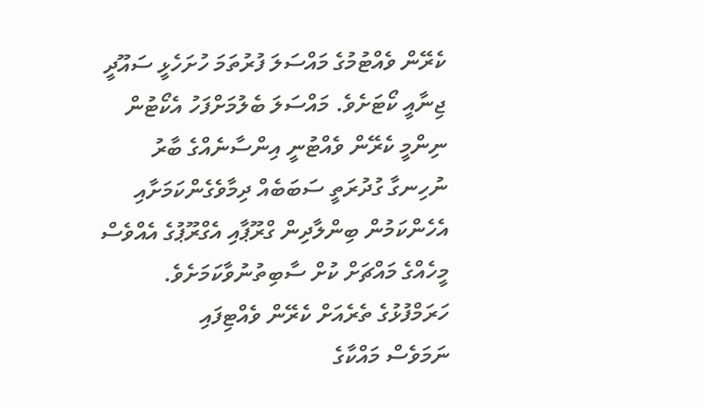ކެރޭން ވެއްޓުމުގެ މައްސަލަ ފުރުތަމަ ހުށަހެޅީ ސައޫދީ ޖިނާއީ ކޯޓަށެވެ. މައްސަލަ ބެލުމަށްފަހު އެކޯޓުން ނިންމީ ކެރޭން ވެއްޓުނީ އިންސާނެއްގެ ބާރު ނުހިނގާ ގުދުރަތީ ސަބަބެއް ދިމާވެގެންކަމަށާއި އެހެންކަމުން ބިންލާދިން ގްރޫޕާއި އެގްރޫޕުގެ އެއްވެސް މީހެއްގެ މައްޗަށް ކުށް ސާބިތުނުވާކަމަށެވެ.
ހަރަމްފުޅުގެ ތެރެއަށް ކެރޭން ވެއްޓިފައި
ނަމަވެސް މައްކާގެ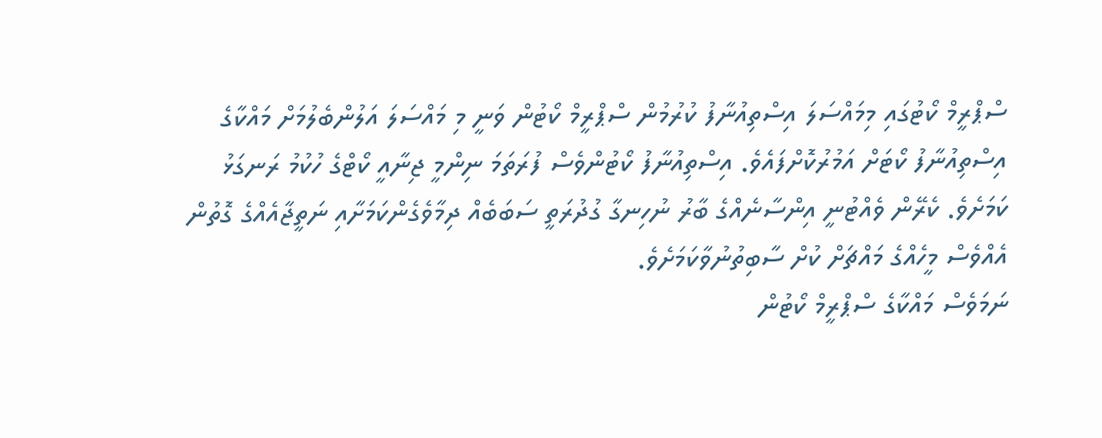ސްޕްރީމް ކޯޓުގައި މިމައްސަލަ އިސްތިއުނާފު ކުރުމުން ސްޕްރީމް ކޯޓުން ވަނީ މި މައްސަލަ އަލުންބެލުމަށް މައްކާގެ އިސްތިއުނާފު ކޯޓަށް އަމުރުކޮށްފައެވެ. އިސްތިއުނާފު ކޯޓުންވެސް ފުރަތަމަ ނިންމީ ޖިނާއީ ކޯޓްގެ ހުކުމު ރަނގަޅު ކަމަށެވެ. ކެރޭން ވެއްޓުނީ އިންސާނެއްގެ ބާރު ނުހިނގާ ގުދުރަތީ ސަބަބެއް ދިމާވެގެންކަމަށާއި ނަތީޖާއެއްގެ ގޮތުން އެއްވެސް މީހެއްގެ މައްޗަށް ކުށް ސާބިތުނުވާކަމަށެވެ.
ނަމަވެސް މައްކާގެ ސްޕްރީމް ކޯޓުން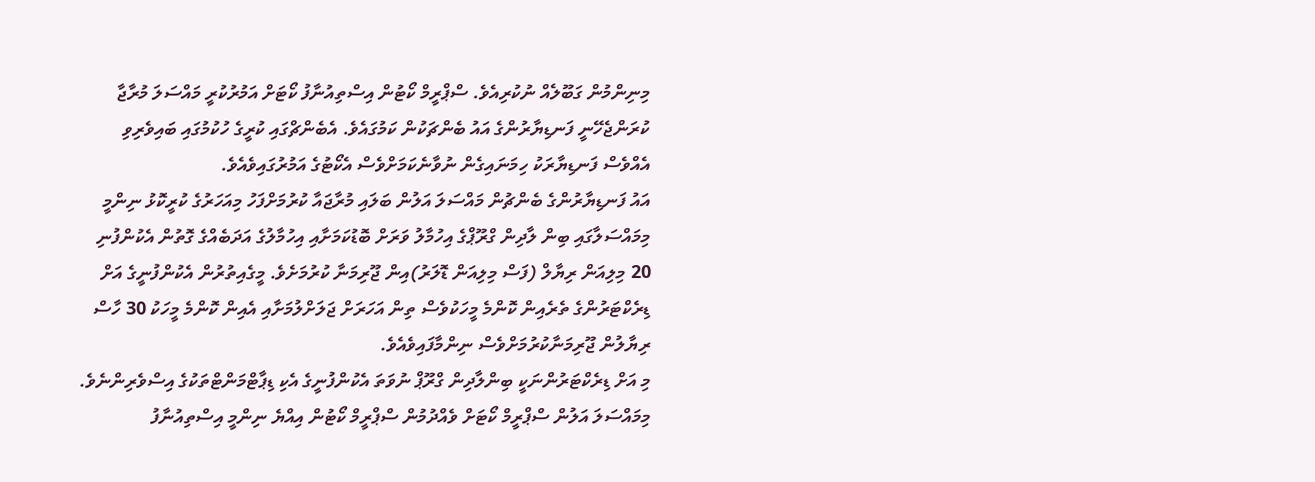މިނިންމުން ގަބޫލެއް ނުކުރިއެވެ. ސްޕްރީމް ކޯޓުން އިސްތިއުނާފު ކޯޓަށް އަމުރުކުރީ މައްސަލަ މުރާޖާ ކުރަންޖެހޭނީ ފަނޑިޔާރުންގެ އައު ބެންޗަކުން ކަމުގައެވެ. އެބެންޗްގައި ކުރީގެ ހުކުމުގައި ބައިވެރިވި އެއްވެސް ފަނޑިޔާރަކު ހިމަނައިގެން ނުވާނެކަމަށްވެސް އެކޯޓުގެ އަމުރުގައިވެއެވެ.
އައު ފަނޑިޔާރުންގެ ބެންޗުން މައްސަލަ އަލުން ބަލައި މުރާޖައާ ކުރުމަށްފަހު މިއަހަރުގެ ކުރީކޮޅު ނިންމީ މިމައްސަލާގައި ބިން ލާދިން ގްރޫޕްގެ އިހުމާލު ވަރަށް ބޮޑުކަމަށާއި އިހުމާލުގެ އަދަބެއްގެ ގޮތުން އެކުންފުނި 20 މިލިއަން ރިޔާލް (ފަސް މިލިއަން ޑޮލަރު)އިން ޖޫރިމަނާ ކުރުމަށެވެ. މީގެއިތުރުން އެކުންފުނީގެ އަށް ޑިރެކްޓަރުންގެ ތެރެއިން ކޮންމެ މީހަކުވެސް ތިން އަހަރަށް ޖަލަށްލުމަށާއި އެއިން ކޮންމެ މީހަކު 30 ހާސް ރިޔާލުން ޖޫރިމަނާކުރުމަށްވެސް ނިންމާފައިވެއެވެ.
މި އަށް ޑިރެކްޓަރުންނަކީ ބިންލާދިން ގްރޫޕް ނުވަތަ އެކުންފުނީގެ އެކި ޑިޕާޓްމަންޓްތަކުގެ އިސްވެރިންނެވެ. މިމައްސަލަ އަލުން ސްޕްރީމް ކޯޓަށް ވެއްދުމުން ސްޕްރީމް ކޯޓުން އިއްޔެ ނިންމީ އިސްތިއުނާފު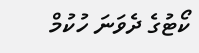ކޯޓުގެ ދެވަނަ ހުކުމް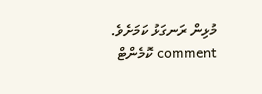މުޅިން ރަނގަޅު ކަމަށެވެ.
comment ކޮމެންޓް